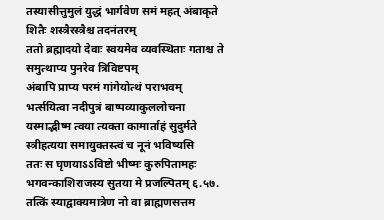तस्यासीत्तुमुलं युद्धं भार्गवेण समं महत् अंबाकृते शितैः शस्त्रैरस्त्रैश्च तदनंतरम्
ततो ब्रह्मादयो देवाः स्वयमेव व्यवस्थिताः गताश्च ते समुत्थाप्य पुनरेव त्रिविष्टपम्
अंबापि प्राप्य परमं गांगेयोत्थं पराभवम्
भर्त्सयित्वा नदीपुत्रं बाष्पव्याकुललोचना
यस्माद्भीष्म त्वया त्यक्ता कामार्ताहं सुदुर्मते
स्त्रीहत्यया समायुक्तस्त्वं च नूनं भविष्यसि
ततः स घृणयाऽऽविष्टो भीष्मः कुरुपितामहः
भगवन्काशिराजस्य सुतया मे प्रजल्पितम् ६.५७.
तत्किं स्याद्वाक्यमात्रेण नो वा ब्राह्मणसत्तम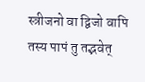स्त्रीजनो वा द्विजो वापि तस्य पापं तु तद्भवेत्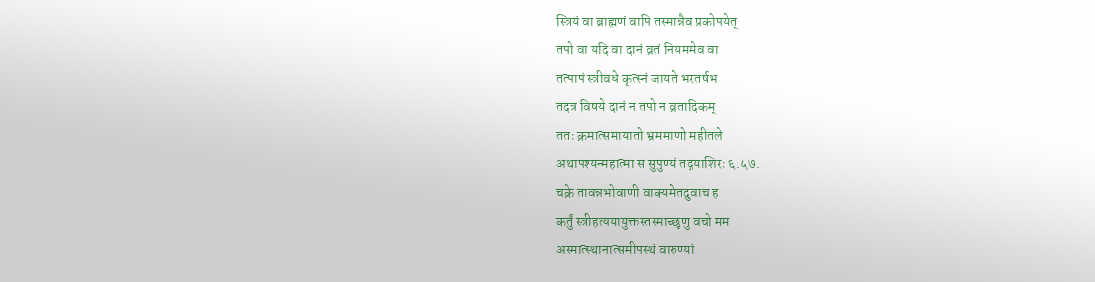स्त्रियं वा ब्राह्मणं वापि तस्मान्नैव प्रकोपयेत्
तपो वा यदि वा दानं व्रतं नियममेव वा
तत्पापं स्त्रीवधे कृत्स्नं जायते भरतर्षभ
तदत्र विषये दानं न तपो न व्रतादिकम्
ततः क्रमात्समायातो भ्रममाणो महीतले
अथापश्यन्महात्मा स सुपुण्यं तद्गयाशिरः ६.५७.
चक्रे तावन्नभोवाणी वाक्यमेतदुवाच ह
कर्तुं स्त्रीहत्ययायुक्तस्तस्माच्छृणु वचो मम
अस्मात्स्थानात्समीपस्थं वारुण्यां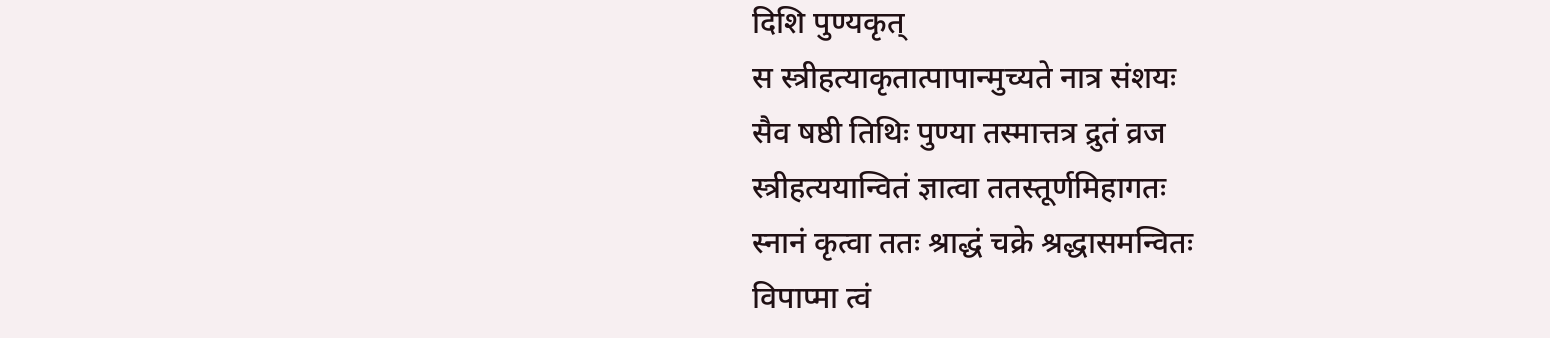दिशि पुण्यकृत्
स स्त्रीहत्याकृतात्पापान्मुच्यते नात्र संशयः
सैव षष्ठी तिथिः पुण्या तस्मात्तत्र द्रुतं व्रज
स्त्रीहत्ययान्वितं ज्ञात्वा ततस्तूर्णमिहागतः
स्नानं कृत्वा ततः श्राद्धं चक्रे श्रद्धासमन्वितः
विपाप्मा त्वं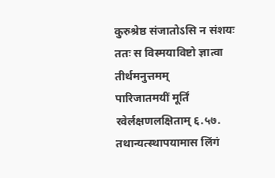कुरुश्रेष्ठ संजातोऽसि न संशयः
ततः स विस्मयाविष्टो ज्ञात्वा तीर्थमनुत्तमम्
पारिजातमयीं मूर्तिं रवेर्लक्षणलक्षिताम् ६.५७.
तथान्यत्स्थापयामास लिंगं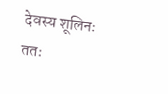देवस्य शूलिनः
ततः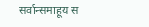सर्वान्समाहूय स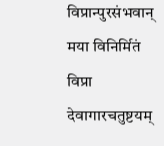विप्रान्पुरसंभवान्
मया विनिर्मितं विप्रा देवागारचतुष्टयम्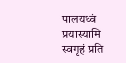पालयध्वं प्रयास्यामि स्वगृहं प्रति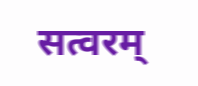सत्वरम्